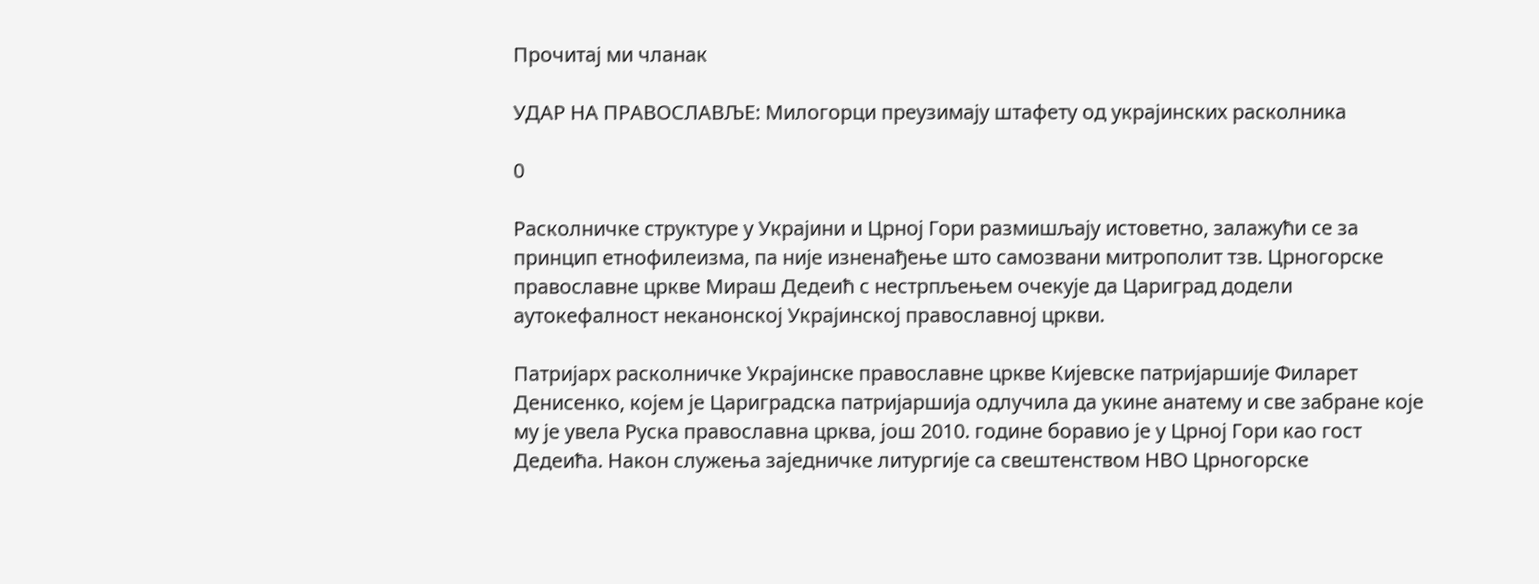Прочитај ми чланак

УДАР НА ПРАВОСЛАВЉЕ: Милогорци преузимају штафету од украјинских расколника

0

Расколничке структуре у Украјини и Црној Гори размишљају истоветно, залажући се за принцип етнофилеизма, па није изненађење што самозвани митрополит тзв. Црногорске православне цркве Мираш Дедеић с нестрпљењем очекује да Цариград додели аутокефалност неканонској Украјинској православној цркви.

Патријарх расколничке Украјинске православне цркве Кијевске патријаршије Филарет Денисенко, којем је Цариградска патријаршија одлучила да укине анатему и све забране које му је увела Руска православна црква, још 2010. године боравио је у Црној Гори као гост Дедеића. Након служења заједничке литургије са свештенством НВО Црногорске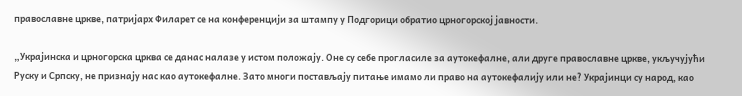православне цркве, патријарх Филарет се на конференцији за штампу у Подгорици обратио црногорској јавности.

„Украјинска и црногорска црква се данас налазе у истом положају. Оне су себе прогласиле за аутокефалне, али друге православне цркве, укључујући Руску и Српску, не признају нас као аутокефалне. Зато многи постављају питање имамо ли право на аутокефалију или не? Украјинци су народ, као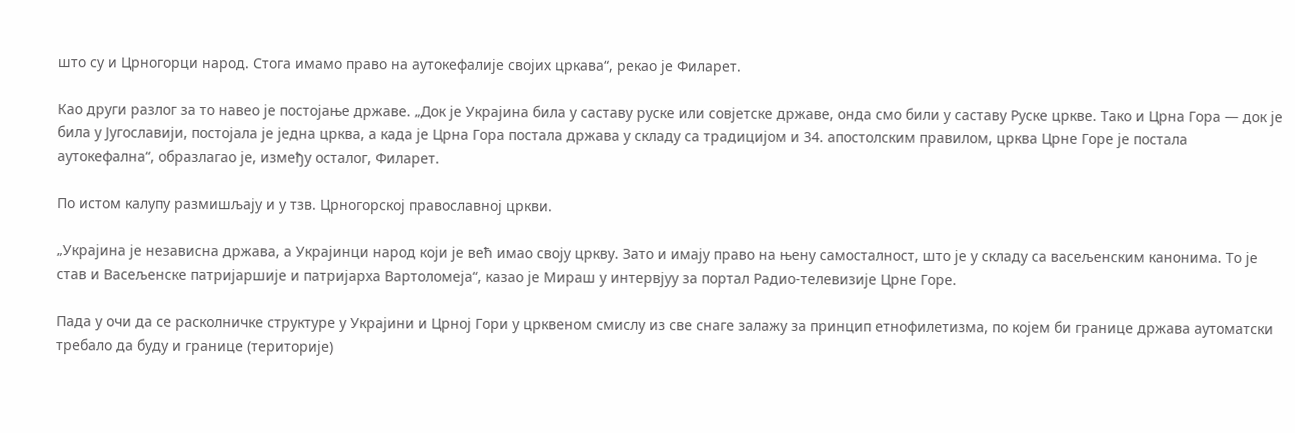што су и Црногорци народ. Стога имамо право на аутокефалије својих цркава“, рекао је Филарет.

Као други разлог за то навео је постојање државе. „Док је Украјина била у саставу руске или совјетске државе, онда смо били у саставу Руске цркве. Тако и Црна Гора — док је била у Југославији, постојала је једна црква, а када је Црна Гора постала држава у складу са традицијом и 34. апостолским правилом, црква Црне Горе је постала аутокефална“, образлагао је, између осталог, Филарет.

По истом калупу размишљају и у тзв. Црногорској православној цркви.

„Украјина је независна држава, а Украјинци народ који је већ имао своју цркву. Зато и имају право на њену самосталност, што је у складу са васељенским канонима. То је став и Васељенске патријаршије и патријарха Вартоломеја“, казао је Мираш у интервјуу за портал Радио-телевизије Црне Горе.

Пада у очи да се расколничке структуре у Украјини и Црној Гори у црквеном смислу из све снаге залажу за принцип етнофилетизма, по којем би границе држава аутоматски требало да буду и границе (територије)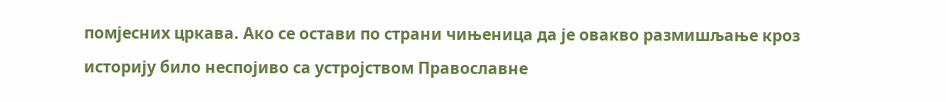помјесних цркава. Ако се остави по страни чињеница да је овакво размишљање кроз историју било неспојиво са устројством Православне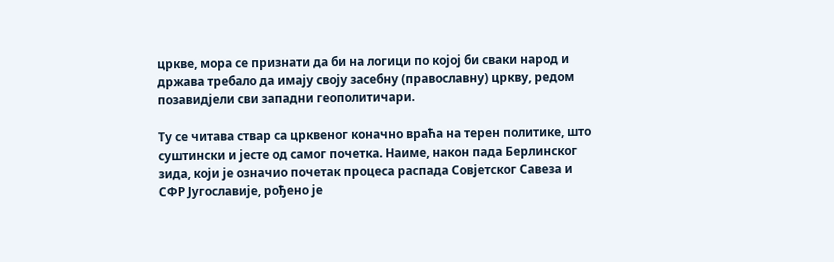цркве, мора се признати да би на логици по којој би сваки народ и држава требало да имају своју засебну (православну) цркву, редом позавидјели сви западни геополитичари.

Ту се читава ствар са црквеног коначно враћа на терен политике, што суштински и јесте од самог почетка. Наиме, након пада Берлинског зида, који је означио почетак процеса распада Совјетског Савеза и СФР Југославије, рођено је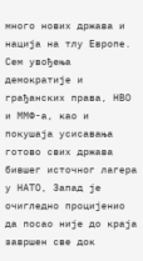много нових држава и нација на тлу Европе. Сем увођења демократије и грађанских права, НВО и ММФ-а, као и покушаја усисавања готово свих држава бившег источног лагера у НАТО, Запад је очигледно процијенио да посао није до краја завршен све док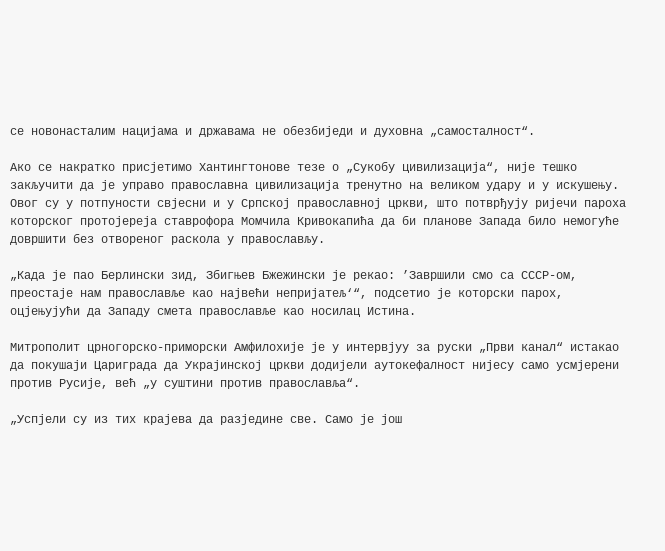се новонасталим нацијама и државама не обезбиједи и духовна „самосталност“.

Ако се накратко присјетимо Хантингтонове тезе о „Сукобу цивилизација“, није тешко закључити да је управо православна цивилизација тренутно на великом удару и у искушењу. Овог су у потпуности свјесни и у Српској православној цркви, што потврђују ријечи пароха которског протојереја ставрофора Момчила Кривокапића да би планове Запада било немогуће довршити без отвореног раскола у православљу.

„Када је пао Берлински зид, Збигњев Бжежински је рекао: ’Завршили смо са СССР-ом, преостаје нам православље као највећи непријатељ‘“, подсетио је которски парох, оцјењујући да Западу смета православље као носилац Истина.

Митрополит црногорско-приморски Амфилохије је у интервјуу за руски „Први канал“ истакао да покушаји Цариграда да Украјинској цркви додијели аутокефалност нијесу само усмјерени против Русије, већ „у суштини против православља“.

„Успјели су из тих крајева да разједине све. Само је још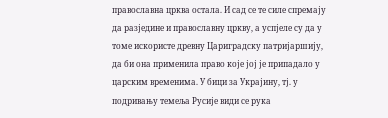православна црква остала. И сад се те силе спремају да разједине и православну цркву, а успјеле су да у томе искористе древну Цариградску патријаршију, да би она применила право које јој је припадало у царским временима. У бици за Украјину, тј. у подривању темеља Русије види се рука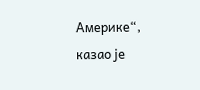Америке“, казао је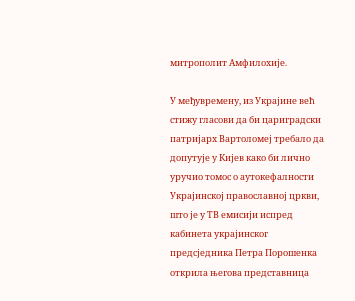митрополит Амфилохије.

У међувремену, из Украјине већ стижу гласови да би цариградски патријарх Вартоломеј требало да допутује у Кијев како би лично уручио томос о аутокефалности Украјинској православној цркви, што је у ТВ емисији испред кабинета украјинског предсједника Петра Порошенка открила његова представница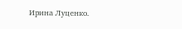Ирина Луценко.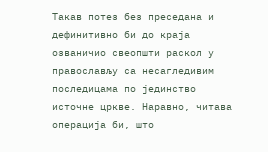Такав потез без преседана и дефинитивно би до краја озваничио свеопшти раскол у православљу са несагледивим последицама по јединство источне цркве. Наравно, читава операција би, што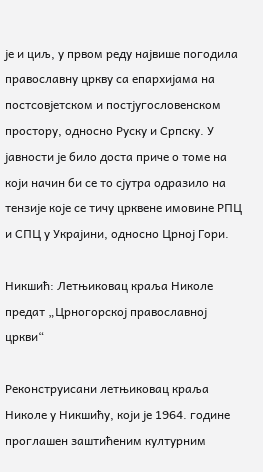је и циљ, у првом реду највише погодила православну цркву са епархијама на постсовјетском и постјугословенском простору, односно Руску и Српску. У јавности је било доста приче о томе на који начин би се то сјутра одразило на тензије које се тичу црквене имовине РПЦ и СПЦ у Украјини, односно Црној Гори.

Никшић: Летњиковац краља Николе предат „Црногорској православној цркви“

Реконструисани летњиковац краља Николе у Никшићу, који је 1964. године проглашен заштићеним културним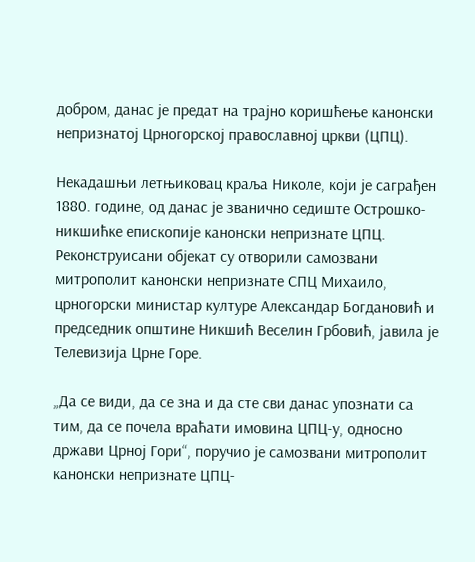добром, данас је предат на трајно коришћење канонски непризнатој Црногорској православној цркви (ЦПЦ).

Некадашњи летњиковац краља Николе, који је саграђен 1880. године, од данас је званично седиште Острошко-никшићке епископије канонски непризнате ЦПЦ.
Реконструисани објекат су отворили самозвани митрополит канонски непризнате СПЦ Михаило, црногорски министар културе Александар Богдановић и председник општине Никшић Веселин Грбовић, јавила је Телевизија Црне Горе.

„Да се види, да се зна и да сте сви данас упознати са тим, да се почела враћати имовина ЦПЦ-у, односно држави Црној Гори“, поручио је самозвани митрополит канонски непризнате ЦПЦ-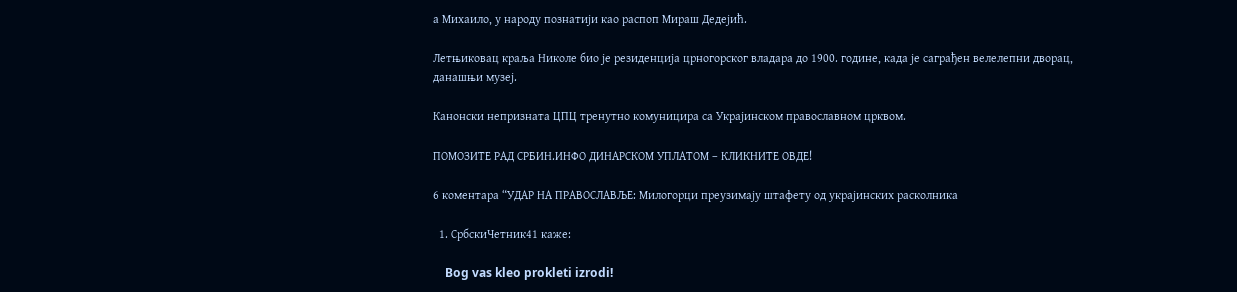а Михаило, у народу познатији као распоп Мираш Дедејић.

Летњиковац краља Николе био је резиденција црногорског владара до 1900. године, када је саграђен велелепни дворац, данашњи музеј.

Канонски непризната ЦПЦ тренутно комуницира са Украјинском православном црквом.

ПОМОЗИТЕ РАД СРБИН.ИНФО ДИНАРСКОМ УПЛАТОМ – КЛИКНИТЕ ОВДЕ!

6 коментара “УДАР НА ПРАВОСЛАВЉЕ: Милогорци преузимају штафету од украјинских расколника

  1. СрбскиЧетник41 каже:

    Bog vas kleo prokleti izrodi!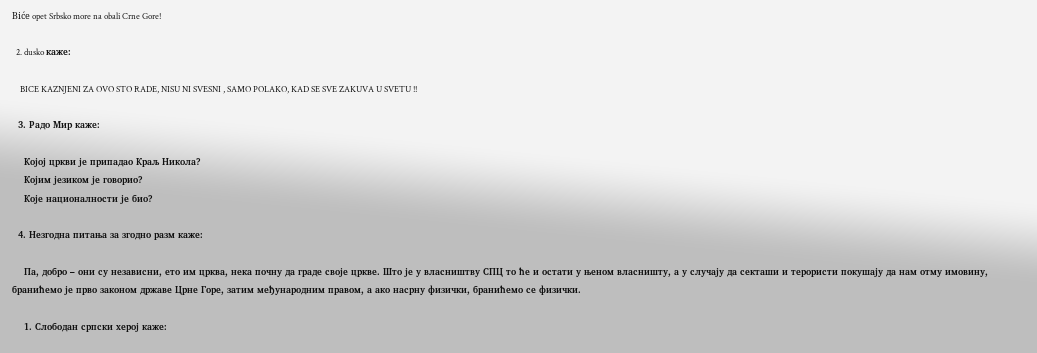Biće opet Srbsko more na obali Crne Gore!

  2. dusko каже:

    BICE KAZNJENI ZA OVO STO RADE, NISU NI SVESNI , SAMO POLAKO, KAD SE SVE ZAKUVA U SVETU !!

  3. Радо Мир каже:

    Којој цркви је припадао Краљ Никола?
    Којим језиком је говорио?
    Које националности је био?

  4. Незгодна питања за згодно разм каже:

    Па, добро – они су независни, ето им црква, нека почну да граде своје цркве. Што је у власништву СПЦ то ће и остати у њеном власништу, а у случају да секташи и терористи покушају да нам отму имовину, бранићемо је прво законом државе Црне Горе, затим међународним правом, а ако насрну физички, бранићемо се физички.

    1. Слободан српски херој каже: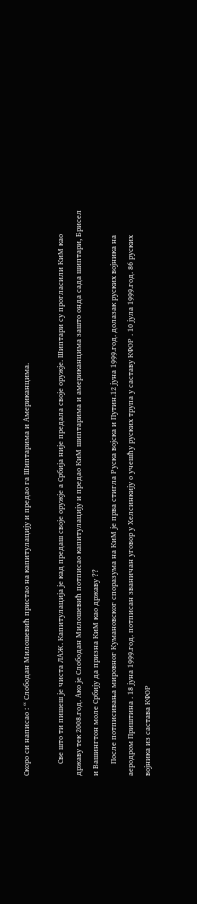Скоро си написао : “ Слободан Милошевић пристао на капитулацију и предао га Шиптарима и Американцима.

      Све што ти пишеш је чиста ЛАЖ. Капитулација је кад предаш своје оружје а Србија није предала своје оружје. Шиптари су прогласили КиМ као државу тек 2008.год. Ако је Слободан Милошевић потписао капитулацију и предао КиМ шиптарима и американцима зашто онда сада шиптари, Брисел и Вашингтон моле Србију да призна КиМ као државу ??
      После потписивања мировног Кумановског споразума на КиМ је прва стигла Руска војска и Путин.12 јуна 1999.год. долазак руских војника на аеродром Приштина . 18 јуна 1999.год. потписан званичан уговор у Хелсинкију о учешћу руских трупа у саставу КФОР . 10 јула 1999.год. 86 руских војника из састава КФОР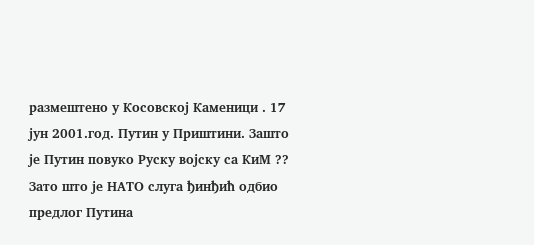размештено у Косовској Каменици . 17 јун 2001.год. Путин у Приштини. Зашто је Путин повуко Руску војску са КиМ ?? Зато што је НАТО слуга ђинђић одбио предлог Путина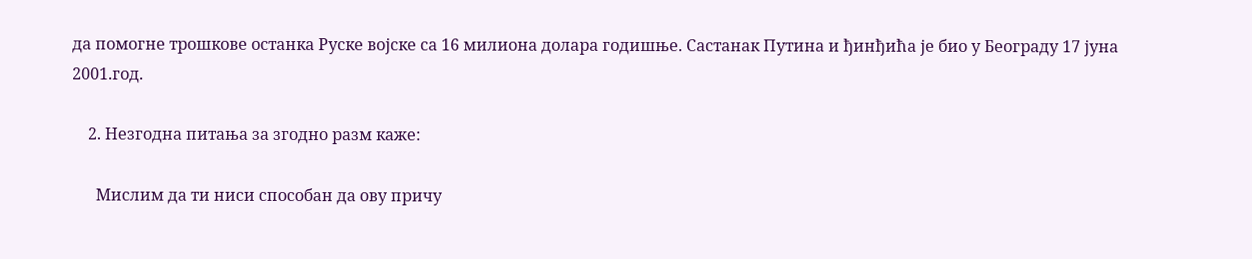да помогне трошкове останка Руске војске са 16 милиона долара годишње. Састанак Путина и ђинђића је био у Београду 17 јуна 2001.год.

    2. Незгодна питања за згодно разм каже:

      Мислим да ти ниси способан да ову причу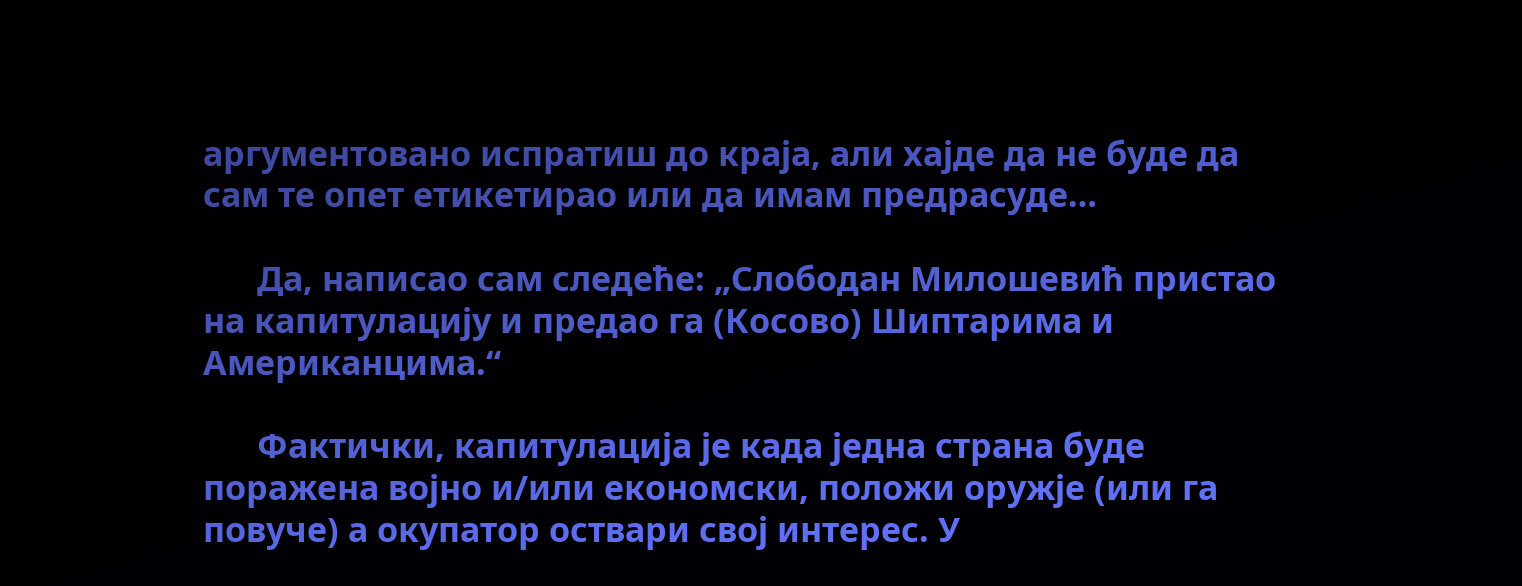аргументовано испратиш до краја, али хајде да не буде да сам те опет етикетирао или да имам предрасуде…

      Да, написао сам следеће: „Слободан Милошевић пристао на капитулацију и предао га (Косово) Шиптарима и Американцима.“

      Фактички, капитулација је када једна страна буде поражена војно и/или економски, положи оружје (или га повуче) а окупатор оствари свој интерес. У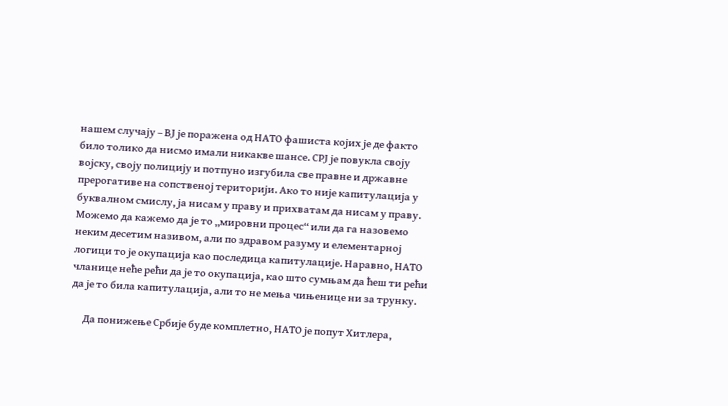нашем случају – ВЈ је поражена од НАТО фашиста којих је де факто било толико да нисмо имали никакве шансе. СРЈ је повукла своју војску, своју полицију и потпуно изгубила све правне и државне прерогативе на сопственој територији. Ако то није капитулација у буквалном смислу, ја нисам у праву и прихватам да нисам у праву. Можемо да кажемо да је то „мировни процес“ или да га назовемо неким десетим називом, али по здравом разуму и елементарној логици то је окупација као последица капитулације. Наравно, НАТО чланице неће рећи да је то окупација, као што сумњам да ћеш ти рећи да је то била капитулација, али то не мења чињенице ни за трунку.

      Да понижење Србије буде комплетно, НАТО је попут Хитлера,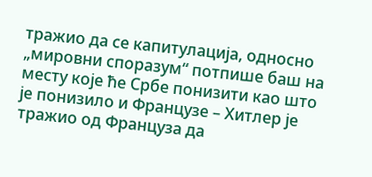тражио да се капитулација, односно „мировни споразум“ потпише баш на месту које ће Србе понизити као што је понизило и Французе – Хитлер је тражио од Француза да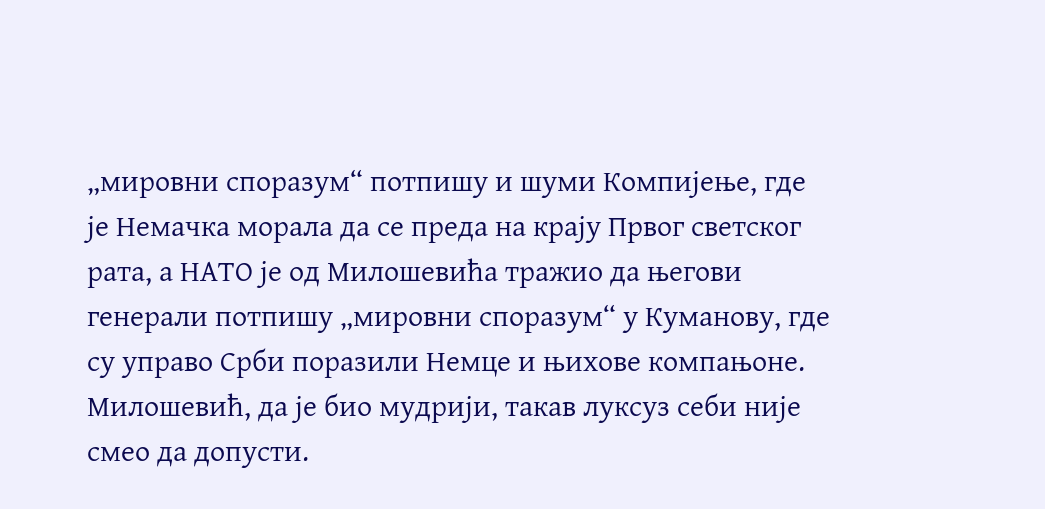„мировни споразум“ потпишу и шуми Компијење, где је Немачка морала да се преда на крају Првог светског рата, а НАТО је од Милошевића тражио да његови генерали потпишу „мировни споразум“ у Куманову, где су управо Срби поразили Немце и њихове компањоне. Милошевић, да је био мудрији, такав луксуз себи није смео да допусти.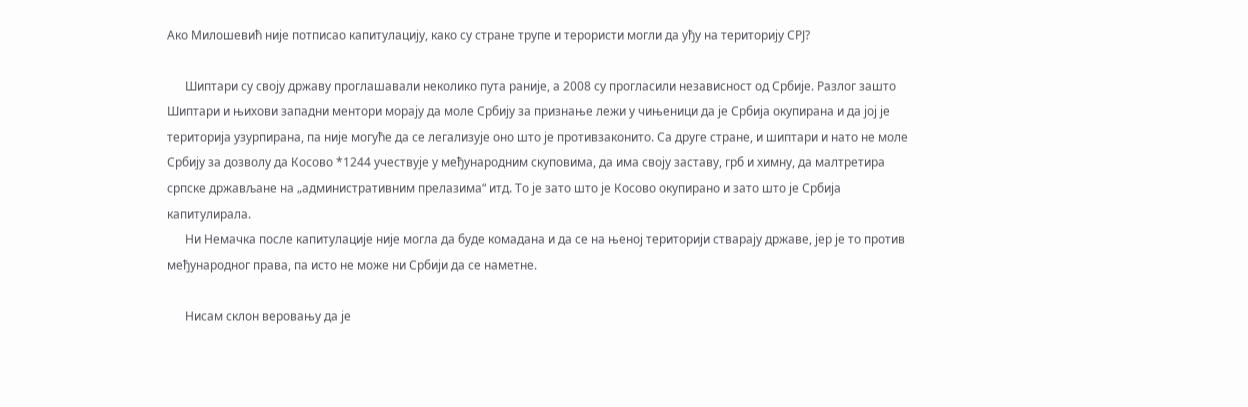Ако Милошевић није потписао капитулацију, како су стране трупе и терористи могли да уђу на територију СРЈ?

      Шиптари су своју државу проглашавали неколико пута раније, а 2008 су прогласили независност од Србије. Разлог зашто Шиптари и њихови западни ментори морају да моле Србију за признање лежи у чињеници да је Србија окупирана и да јој је територија узурпирана, па није могуће да се легализује оно што је противзаконито. Са друге стране, и шиптари и нато не моле Србију за дозволу да Косово *1244 учествује у међународним скуповима, да има своју заставу, грб и химну, да малтретира српске држављане на „административним прелазима“ итд. То је зато што је Косово окупирано и зато што је Србија капитулирала.
      Ни Немачка после капитулације није могла да буде комадана и да се на њеној територији стварају државе, јер је то против међународног права, па исто не може ни Србији да се наметне.

      Нисам склон веровању да је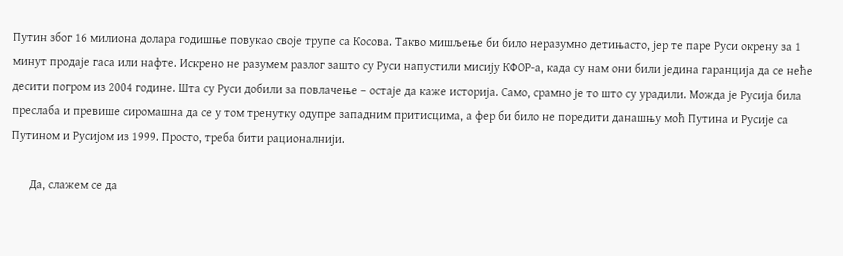Путин због 16 милиона долара годишње повукао своје трупе са Косова. Такво мишљење би било неразумно детињасто, јер те паре Руси окрену за 1 минут продаје гаса или нафте. Искрено не разумем разлог зашто су Руси напустили мисију КФОР-а, када су нам они били једина гаранција да се неће десити погром из 2004 године. Шта су Руси добили за повлачење – остаје да каже историја. Само, срамно је то што су урадили. Можда је Русија била преслаба и превише сиромашна да се у том тренутку одупре западним притисцима, а фер би било не поредити данашњу моћ Путина и Русије са Путином и Русијом из 1999. Просто, треба бити рационалнији.

      Да, слажем се да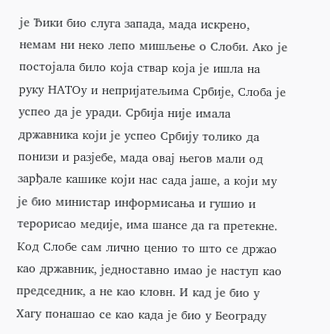је Ђики био слуга запада, мада искрено, немам ни неко лепо мишљење о Слоби. Ако је постојала било која ствар која је ишла на руку НАТОу и непријатељима Србије, Слоба је успео да је уради. Србија није имала државника који је успео Србију толико да понизи и разјебе, мада овај његов мали од зарђале кашике који нас сада јаше, а који му је био министар информисања и гушио и терорисао медије, има шансе да га претекне. Код Слобе сам лично ценио то што се држао као државник, једноставно имао је наступ као председник, а не као кловн. И кад је био у Хагу понашао се као када је био у Београду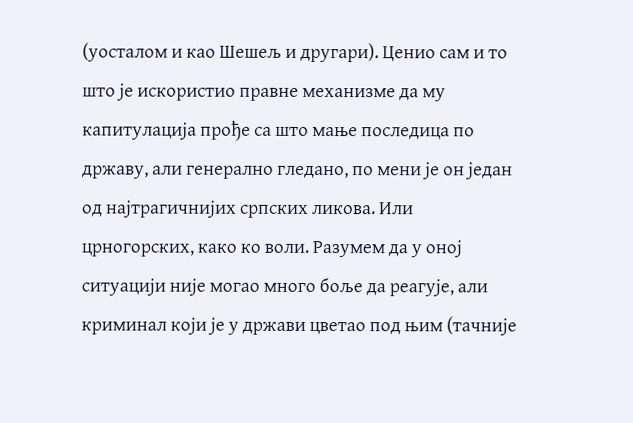(уосталом и као Шешељ и другари). Ценио сам и то што је искористио правне механизме да му капитулација прође са што мање последица по државу, али генерално гледано, по мени је он један од најтрагичнијих српских ликова. Или црногорских, како ко воли. Разумем да у оној ситуацији није могао много боље да реагује, али криминал који је у држави цветао под њим (тачније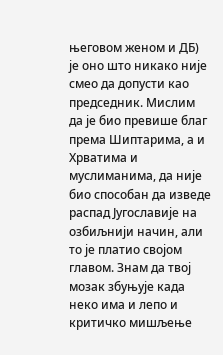његовом женом и ДБ) је оно што никако није смео да допусти као председник. Мислим да је био превише благ према Шиптарима, а и Хрватима и муслиманима, да није био способан да изведе распад Југославије на озбиљнији начин, али то је платио својом главом. Знам да твој мозак збуњује када неко има и лепо и критичко мишљење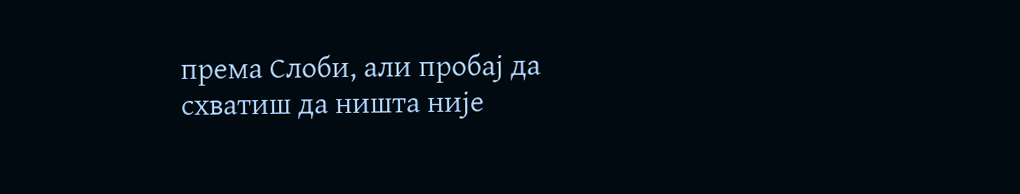према Слоби, али пробај да схватиш да ништа није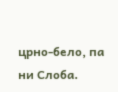црно-бело, па ни Слоба.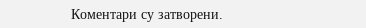Коментари су затворени.